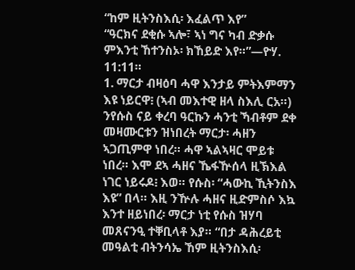“ከም ዚትንስእሲ፡ እፈልጥ እየ”
“ዓርክና ደቂሱ ኣሎ፣ ኣነ ግና ካብ ድቃሱ ምእንቲ ኸተንስኦ፡ ክኸይድ እየ።”—ዮሃ. 11:11።
1. ማርታ ብዛዕባ ሓዋ እንታይ ምትእምማን እዩ ነይርዋ፧ (ኣብ መእተዊ ዘላ ስእሊ ርአ።)
ንየሱስ ናይ ቀረባ ዓርኩን ሓንቲ ኻብቶም ደቀ መዛሙርቱን ዝነበረት ማርታ፡ ሓዘን ኣጋጢምዋ ነበረ። ሓዋ ኣልኣዛር ሞይቱ ነበረ። እሞ ደኣ ሓዘና ኼፋዅሰላ ዚኽእል ነገር ነይሩዶ፧ እወ። የሱስ፡ “ሓውኪ ኺትንስእ እዩ” በላ። እዚ ንዅሉ ሓዘና ዚድምስሶ እኳ እንተ ዘይነበረ፡ ማርታ ነቲ የሱስ ዝሃባ መጸናንዒ ተቐቢላቶ እያ። “በታ ዳሕረይቲ መዓልቲ ብትንሳኤ ኸም ዚትንስእሲ፡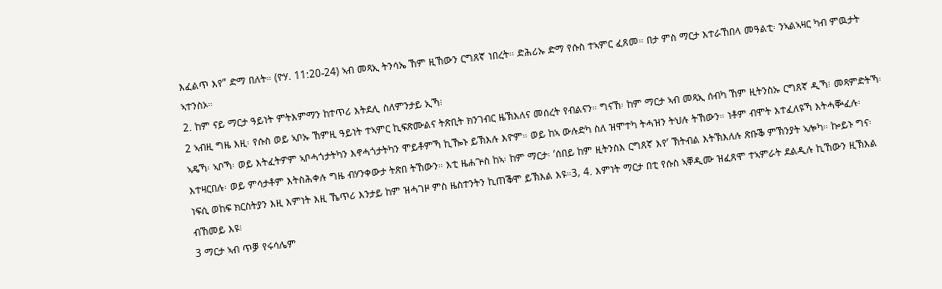እፈልጥ እየ” ድማ በለት። (ዮሃ. 11:20-24) ኣብ መጻኢ ትንሳኤ ኸም ዚኸውን ርግጸኛ ነበረት። ድሕሪኡ ድማ የሱስ ተኣምር ፈጸመ። በታ ምስ ማርታ እተራኸበላ መዓልቲ፡ ንኣልኣዛር ካብ ምዉታት ኣተንስኦ።
2. ከም ናይ ማርታ ዓይነት ምትእምማን ከተጥሪ እትደሊ ስለምንታይ ኢኻ፧
2 ኣብዚ ግዜ እዚ፡ የሱስ ወይ ኣቦኡ ኸምዚ ዓይነት ተኣምር ኪፍጽሙልና ትጽቢት ክንገብር ዜኽእለና መሰረት የብልናን። ግናኸ፡ ከም ማርታ ኣብ መጻኢ ሰብካ ኸም ዚትንስኡ ርግጸኛ ዲኻ፧ መጻምድትኻ፡ ኣዴኻ፡ ኣቦኻ፡ ወይ እትፈትዎም ኣቦሓጎታትካን እኖሓጎታትካን ሞይቶምኻ ኪዀኑ ይኽእሉ እዮም። ወይ ከኣ ውሉድካ ስለ ዝሞተካ ትሓዝን ትህሉ ትኸውን። ነቶም ብሞት እተፈለዩኻ እትሓቝፈሉ፡ እተዛርበሉ፡ ወይ ምሳታቶም እትስሕቀሉ ግዜ ብሃንቀውታ ትጽበ ትኸውን። እቲ ዜሐጕስ ከኣ፡ ከም ማርታ፡ ‘ሰበይ ከም ዚትንስእ ርግጸኛ እየ’ ኽትብል እትኽእለሉ ጽቡቕ ምኽንያት ኣሎካ። ኰይኑ ግና፡
ነፍሲ ወከፍ ክርስትያን እዚ እምነት እዚ ኼጥሪ እንታይ ከም ዝሓገዞ ምስ ዜስተንትን ኪጠቕሞ ይኽእል እዩ።3, 4. እምነት ማርታ በቲ የሱስ ኣቐዲሙ ዝፈጸሞ ተኣምራት ደልዲሉ ኪኸውን ዚኽእል ብኸመይ እዩ፧
3 ማርታ ኣብ ጥቓ የሩሳሌም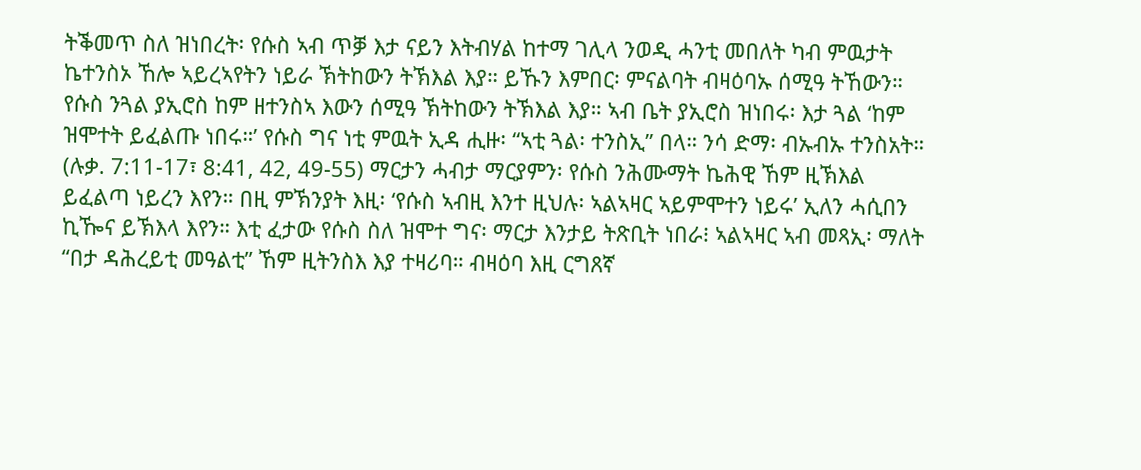ትቕመጥ ስለ ዝነበረት፡ የሱስ ኣብ ጥቓ እታ ናይን እትብሃል ከተማ ገሊላ ንወዲ ሓንቲ መበለት ካብ ምዉታት ኬተንስኦ ኸሎ ኣይረኣየትን ነይራ ኽትከውን ትኽእል እያ። ይኹን እምበር፡ ምናልባት ብዛዕባኡ ሰሚዓ ትኸውን። የሱስ ንጓል ያኢሮስ ከም ዘተንስኣ እውን ሰሚዓ ኽትከውን ትኽእል እያ። ኣብ ቤት ያኢሮስ ዝነበሩ፡ እታ ጓል ‘ከም ዝሞተት ይፈልጡ ነበሩ።’ የሱስ ግና ነቲ ምዉት ኢዳ ሒዙ፡ “ኣቲ ጓል፡ ተንስኢ” በላ። ንሳ ድማ፡ ብኡብኡ ተንስአት። (ሉቃ. 7:11-17፣ 8:41, 42, 49-55) ማርታን ሓብታ ማርያምን፡ የሱስ ንሕሙማት ኬሕዊ ኸም ዚኽእል ይፈልጣ ነይረን እየን። በዚ ምኽንያት እዚ፡ ‘የሱስ ኣብዚ እንተ ዚህሉ፡ ኣልኣዛር ኣይምሞተን ነይሩ’ ኢለን ሓሲበን ኪዀና ይኽእላ እየን። እቲ ፈታው የሱስ ስለ ዝሞተ ግና፡ ማርታ እንታይ ትጽቢት ነበራ፧ ኣልኣዛር ኣብ መጻኢ፡ ማለት “በታ ዳሕረይቲ መዓልቲ” ኸም ዚትንስእ እያ ተዛሪባ። ብዛዕባ እዚ ርግጸኛ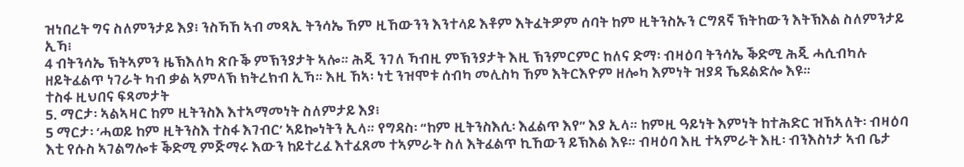ዝነበረት ግና ስለምንታይ እያ፧ ንስኻኸ ኣብ መጻኢ ትንሳኤ ኸም ዚኸውንን እንተላይ እቶም እትፈትዎም ሰባት ከም ዚትንስኡን ርግጸኛ ኽትከውን እትኽእል ስለምንታይ ኢኻ፧
4 ብትንሳኤ ኽትኣምን ዜኽእለካ ጽቡቕ ምኽንያታት ኣሎ። ሕጂ ንገለ ኻብዚ ምኽንያታት እዚ ኽንምርምር ከለና ድማ፡ ብዛዕባ ትንሳኤ ቕድሚ ሕጂ ሓሲብካሉ ዘይትፈልጥ ነገራት ካብ ቃል ኣምላኽ ክትረክብ ኢኻ። እዚ ኸኣ፡ ነቲ ንዝሞቱ ሰብካ መሊስካ ኸም እትርእዮም ዘሎካ እምነት ዝያዳ ኼደልድሎ እዩ።
ተስፋ ዚህበና ፍጻመታት
5. ማርታ፡ ኣልኣዛር ከም ዚትንስእ እተኣማመነት ስለምታይ እያ፧
5 ማርታ፡ ‘ሓወይ ከም ዚትንስእ ተስፋ እገብር’ ኣይኰነትን ኢላ። የግዳስ፡ “ከም ዚትንስእሲ፡ እፈልጥ እየ” እያ ኢላ። ከምዚ ዓይነት እምነት ከተሕድር ዝኸኣለት፡ ብዛዕባ እቲ የሱስ ኣገልግሎቱ ቕድሚ ምጅማሩ እውን ከይተረፈ እተፈጸመ ተኣምራት ስለ እትፈልጥ ኪኸውን ይኽእል እዩ። ብዛዕባ እዚ ተኣምራት እዚ፡ ብንእስነታ ኣብ ቤታ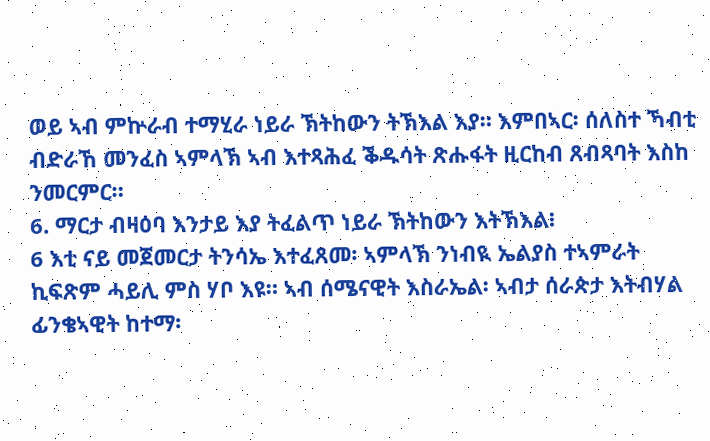ወይ ኣብ ምኵራብ ተማሂራ ነይራ ኽትከውን ትኽእል እያ። እምበኣር፡ ሰለስተ ኻብቲ ብድራኸ መንፈስ ኣምላኽ ኣብ እተጻሕፈ ቕዱሳት ጽሑፋት ዚርከብ ጸብጻባት እስከ ንመርምር።
6. ማርታ ብዛዕባ እንታይ እያ ትፈልጥ ነይራ ኽትከውን እትኽእል፧
6 እቲ ናይ መጀመርታ ትንሳኤ እተፈጸመ፡ ኣምላኽ ንነብዪ ኤልያስ ተኣምራት ኪፍጽም ሓይሊ ምስ ሃቦ እዩ። ኣብ ሰሜናዊት እስራኤል፡ ኣብታ ሰራጵታ እትብሃል ፊንቄኣዊት ከተማ፡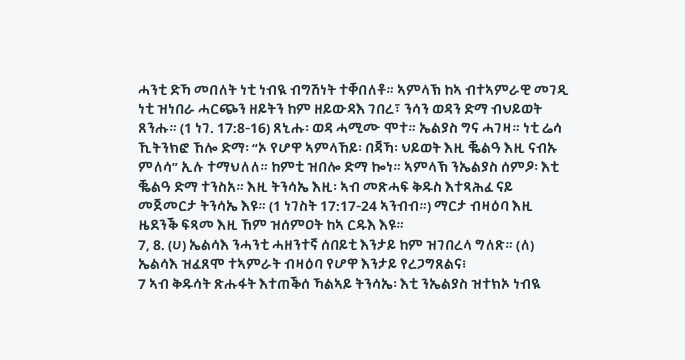ሓንቲ ድኻ መበለት ነቲ ነብዪ ብግሽነት ተቐበለቶ። ኣምላኽ ከኣ ብተኣምራዊ መገዲ ነቲ ዝነበራ ሓርጭን ዘይትን ከም ዘይውዳእ ገበረ፣ ንሳን ወዳን ድማ ብህይወት ጸንሑ። (1 ነገ. 17:8-16) ጸኒሑ፡ ወዳ ሓሚሙ ሞተ። ኤልያስ ግና ሓገዛ። ነቲ ሬሳ ኺትንክፎ ኸሎ ድማ፡ “ኦ የሆዋ ኣምላኸይ፡ በጃኻ፡ ህይወት እዚ ቘልዓ እዚ ናብኡ ምለሳ” ኢሉ ተማህለለ። ከምቲ ዝበሎ ድማ ኰነ። ኣምላኽ ንኤልያስ ሰምዖ፡ እቲ ቘልዓ ድማ ተንስአ። እዚ ትንሳኤ እዚ፡ ኣብ መጽሓፍ ቅዱስ እተጻሕፈ ናይ መጀመርታ ትንሳኤ እዩ። (1 ነገስት 17:17-24 ኣንብብ።) ማርታ ብዛዕባ እዚ ዜደንቕ ፍጻመ እዚ ኸም ዝሰምዐት ከኣ ርዱእ እዩ።
7, 8. (ሀ) ኤልሳእ ንሓንቲ ሓዘንተኛ ሰበይቲ እንታይ ከም ዝገበረላ ግለጽ። (ለ) ኤልሳእ ዝፈጸሞ ተኣምራት ብዛዕባ የሆዋ እንታይ የረጋግጸልና፧
7 ኣብ ቅዱሳት ጽሑፋት እተጠቕሰ ኻልኣይ ትንሳኤ፡ እቲ ንኤልያስ ዝተክኦ ነብዪ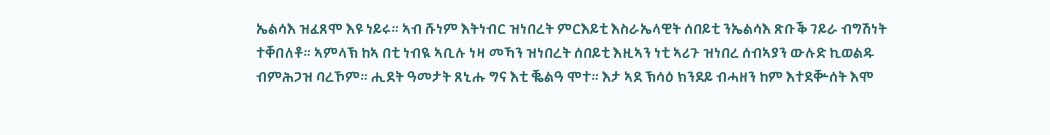ኤልሳእ ዝፈጸሞ እዩ ነይሩ። ኣብ ሹነም እትነብር ዝነበረት ምርእይቲ እስራኤላዊት ሰበይቲ ንኤልሳእ ጽቡቕ ገይራ ብግሽነት ተቐበለቶ። ኣምላኽ ከኣ በቲ ነብዪ ኣቢሉ ነዛ መኻን ዝነበረት ሰበይቲ እዚኣን ነቲ ኣሪጉ ዝነበረ ሰብኣያን ውሉድ ኪወልዱ ብምሕጋዝ ባረኾም። ሒደት ዓመታት ጸኒሑ ግና እቲ ቘልዓ ሞተ። እታ ኣደ ኽሳዕ ክንደይ ብሓዘን ከም እተደቝሰት እሞ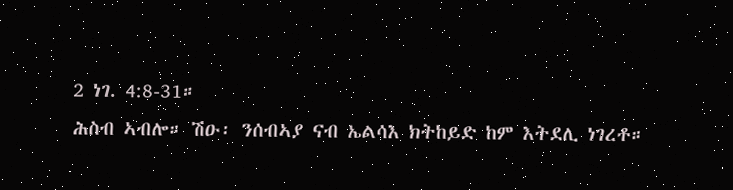2 ነገ. 4:8-31።
ሕስብ ኣብሎ። ሽዑ፡ ንሰብኣያ ናብ ኤልሳእ ክትከይድ ከም እትደሊ ነገረቶ።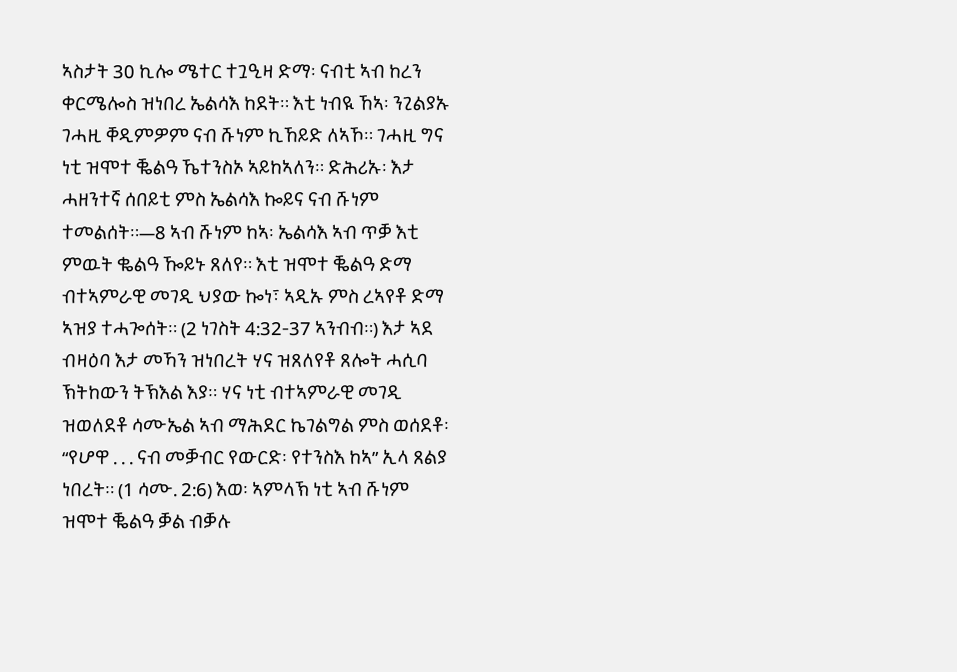ኣስታት 30 ኪሎ ሜተር ተጓዒዛ ድማ፡ ናብቲ ኣብ ከረን ቀርሜሎስ ዝነበረ ኤልሳእ ከደት። እቲ ነብዪ ኸኣ፡ ንጊልያኡ ገሓዚ ቐዲምዎም ናብ ሹነም ኪኸይድ ለኣኾ። ገሓዚ ግና ነቲ ዝሞተ ቘልዓ ኼተንስኦ ኣይከኣለን። ድሕሪኡ፡ እታ ሓዘንተኛ ሰበይቲ ምስ ኤልሳእ ኰይና ናብ ሹነም ተመልሰት።—8 ኣብ ሹነም ከኣ፡ ኤልሳእ ኣብ ጥቓ እቲ ምዉት ቈልዓ ዀይኑ ጸለየ። እቲ ዝሞተ ቘልዓ ድማ ብተኣምራዊ መገዲ ህያው ኰነ፣ ኣዲኡ ምስ ረኣየቶ ድማ ኣዝያ ተሓጐሰት። (2 ነገስት 4:32-37 ኣንብብ።) እታ ኣደ ብዛዕባ እታ መኻን ዝነበረት ሃና ዝጸለየቶ ጸሎት ሓሲባ ኽትከውን ትኽእል እያ። ሃና ነቲ ብተኣምራዊ መገዲ ዝወለደቶ ሳሙኤል ኣብ ማሕደር ኬገልግል ምስ ወሰደቶ፡ “የሆዋ . . . ናብ መቓብር የውርድ፡ የተንስእ ከኣ” ኢላ ጸልያ ነበረት። (1 ሳሙ. 2:6) እወ፡ ኣምላኽ ነቲ ኣብ ሹነም ዝሞተ ቘልዓ ቓል ብቓሉ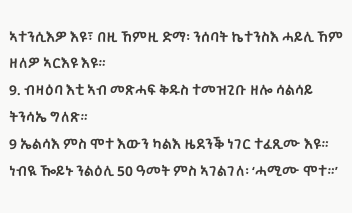ኣተንሲእዎ እዩ፣ በዚ ኸምዚ ድማ፡ ንሰባት ኬተንስእ ሓይሊ ኸም ዘለዎ ኣርእዩ እዩ።
9. ብዛዕባ እቲ ኣብ መጽሓፍ ቅዱስ ተመዝጊቡ ዘሎ ሳልሳይ ትንሳኤ ግለጽ።
9 ኤልሳእ ምስ ሞተ እውን ካልእ ዜደንቕ ነገር ተፈጺሙ እዩ። ነብዪ ዀይኑ ንልዕሊ 50 ዓመት ምስ ኣገልገለ፡ ‘ሓሚሙ ሞተ።’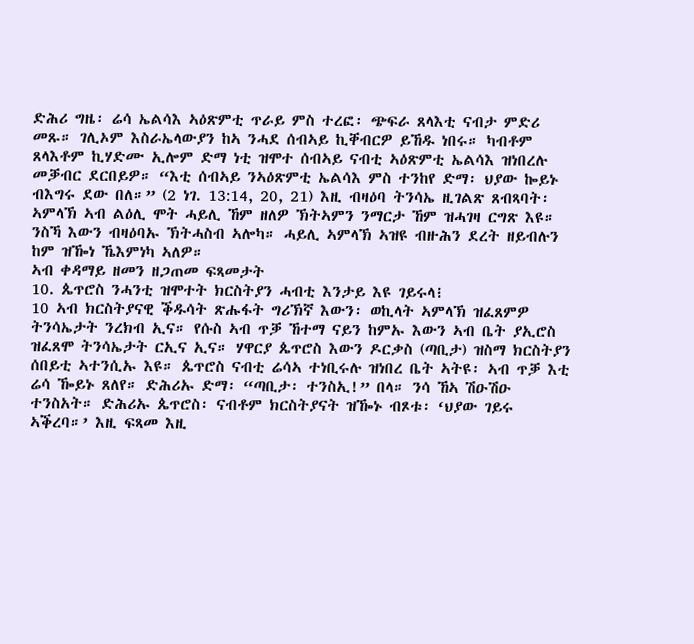ድሕሪ ግዜ፡ ሬሳ ኤልሳእ ኣዕጽምቲ ጥራይ ምስ ተረፎ፡ ጭፍራ ጸላእቲ ናብታ ምድሪ መጹ። ገሊኦም እስራኤላውያን ከኣ ንሓደ ሰብኣይ ኪቐብርዎ ይኸዱ ነበሩ። ካብቶም ጸላእቶም ኪሃድሙ ኢሎም ድማ ነቲ ዝሞተ ሰብኣይ ናብቲ ኣዕጽምቲ ኤልሳእ ዝነበረሉ መቓብር ደርበይዎ። “እቲ ሰብኣይ ንኣዕጽምቲ ኤልሳእ ምስ ተንከየ ድማ፡ ህያው ኰይኑ ብእግሩ ደው በለ።” (2 ነገ. 13:14, 20, 21) እዚ ብዛዕባ ትንሳኤ ዚገልጽ ጸብጻባት፡ ኣምላኽ ኣብ ልዕሊ ሞት ሓይሊ ኸም ዘለዎ ኽትኣምን ንማርታ ኸም ዝሓገዛ ርግጽ እዩ። ንስኻ እውን ብዛዕባኡ ኽትሓስብ ኣሎካ። ሓይሊ ኣምላኽ ኣዝዩ ብዙሕን ደረት ዘይብሉን ከም ዝዀነ ኼእምነካ ኣለዎ።
ኣብ ቀዳማይ ዘመን ዘጋጠመ ፍጻመታት
10. ጴጥሮስ ንሓንቲ ዝሞተት ክርስትያን ሓብቲ እንታይ እዩ ገይሩላ፧
10 ኣብ ክርስትያናዊ ቕዱሳት ጽሑፋት ግሪኽኛ እውን፡ ወኪላት ኣምላኽ ዝፈጸምዎ ትንሳኤታት ንረክብ ኢና። የሱስ ኣብ ጥቓ ኸተማ ናይን ከምኡ እውን ኣብ ቤት ያኢሮስ ዝፈጸሞ ትንሳኤታት ርኢና ኢና። ሃዋርያ ጴጥሮስ እውን ዶርቃስ (ጣቢታ) ዝስማ ክርስትያን ሰበይቲ ኣተንሲኡ እዩ። ጴጥሮስ ናብቲ ሬሳኣ ተነቢሩሉ ዝነበረ ቤት ኣትዩ፡ ኣብ ጥቓ እቲ ሬሳ ዀይኑ ጸለየ። ድሕሪኡ ድማ፡ “ጣቢታ፡ ተንስኢ!” በላ። ንሳ ኸኣ ሽዑሽዑ ተንስአት። ድሕሪኡ ጴጥሮስ፡ ናብቶም ክርስትያናት ዝዀኑ ብጾቱ፡ ‘ህያው ገይሩ ኣቕረባ።’ እዚ ፍጻመ እዚ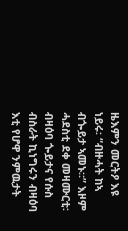ዜእምን መርትዖ እዩ ነይሩ፡ “ብዙሓት ከኣ ብጐይታ ኣመኑ።” እዞም ሓደስቲ ደቀ መዛሙርቲ፡ ብዛዕባ ጐይታና የሱስ ብስራት ኪነግሩን ብዛዕባ እቲ የሆዋ ንምዉታት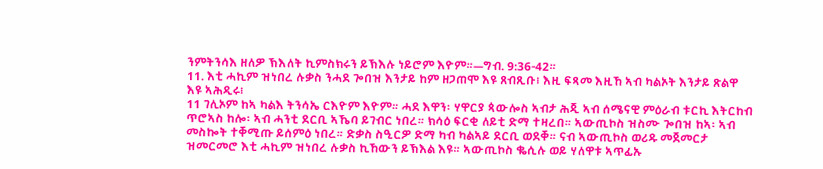ንምትንሳእ ዘለዎ ኽእለት ኪምስክሩን ይኽእሉ ነይሮም እዮም።—ግብ. 9:36-42።
11. እቲ ሓኪም ዝነበረ ሉቃስ ንሓደ ጐበዝ እንታይ ከም ዘጋጠሞ እዩ ጸብጺቡ፧ እዚ ፍጻመ እዚኸ ኣብ ካልኦት እንታይ ጽልዋ እዩ ኣሕዲሩ፧
11 ገሊኦም ከኣ ካልእ ትንሳኤ ርእዮም እዮም። ሓደ እዋን፡ ሃዋርያ ጳውሎስ ኣብታ ሕጂ ኣብ ሰሜናዊ ምዕራብ ቱርኪ እትርከብ ጥሮኣስ ከሎ፡ ኣብ ሓንቲ ደርቢ ኣኼባ ይገብር ነበረ። ክሳዕ ፍርቂ ለይቲ ድማ ተዛረበ። ኣውጢኮስ ዝስሙ ጐበዝ ከኣ፡ ኣብ መስኰት ተቐሚጡ ይሰምዕ ነበረ። ድቃስ ስዒርዎ ድማ ካብ ካልኣይ ደርቢ ወደቐ። ናብ ኣውጢኮስ ወሪዱ መጀመርታ ዝመርመሮ እቲ ሓኪም ዝነበረ ሉቃስ ኪኸውን ይኽእል እዩ። ኣውጢኮስ ቈሲሉ ወይ ሃለዋቱ ኣጥፊኡ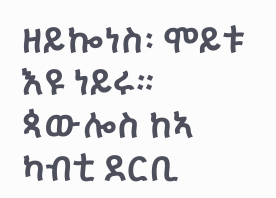ዘይኰነስ፡ ሞይቱ እዩ ነይሩ። ጳውሎስ ከኣ ካብቲ ደርቢ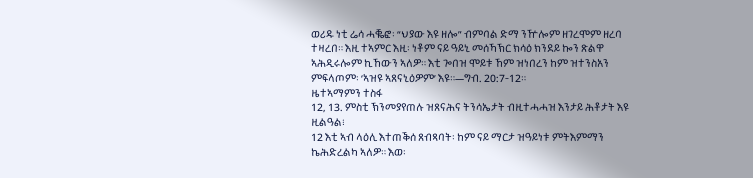ወሪዱ ነቲ ሬሳ ሓቘፎ፡ “ህያው እዩ ዘሎ” ብምባል ድማ ንዅሎም ዘገረሞም ዘረባ ተዛረበ። እዚ ተኣምር እዚ፡ ነቶም ናይ ዓይኒ መሰኻኽር ክሳዕ ክንደይ ኰን ጽልዋ ኣሕዲሩሎም ኪኸውን ኣለዎ። እቲ ጐበዝ ሞይቱ ኸም ዝነበረን ከም ዝተንስአን ምፍላጦም፡ ‘ኣዝዩ ኣጸናኒዕዎም’ እዩ።—ግብ. 20:7-12።
ዜተኣማምን ተስፋ
12, 13. ምስቲ ኽንመያየጠሉ ዝጸናሕና ትንሳኤታት ብዚተሓሓዝ እንታይ ሕቶታት እዩ ዚልዓል፧
12 እቲ ኣብ ላዕሊ እተጠቕሰ ጸብጻባት፡ ከም ናይ ማርታ ዝዓይነቱ ምትእምማን ኬሕድረልካ ኣለዎ። እወ፡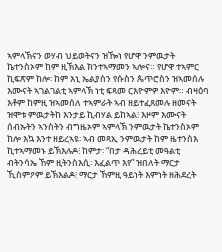ኣምላኽናን ወሃብ ህይወትናን ዝዀነ የሆዋ ንምዉታት ኬተንስኦም ከም ዚኽእል ክንተኣማመን ኣሎና። የሆዋ ተኣምር ኪፍጽም ከሎ፡ ከም እኒ ኤልያስን የሱስን ጴጥሮስን ዝኣመሰሉ እሙናት ኣገልገልቲ ኣምላኽ ነቲ ፍጻመ ርእዮምዎ እዮም። ብዛዕባ እቶም ከምዚ ዝኣመሰለ ተኣምራት ኣብ ዘይተፈጸመሉ ዘመናት ዝሞቱ ምዉታትከ እንታይ ኪብሃል ይከኣል፧ እዞም እሙናት ሰብኡትን ኣንስትን ብግዜኦም ኣምላኽ ንምዉታት ኬተንስኦም ከሎ እኳ እንተ ዘይረኣዩ፡ ኣብ መጻኢ ንምዉታት ከም ዜተንስእ ኪተኣማመኑ ይኽእሉዶ፧ ከምታ፡ “በታ ዳሕረይቲ መዓልቲ ብትንሳኤ ኸም ዚትንስእሲ፡ እፈልጥ እየ” ዝበለት ማርታ ኺስምዖም ይኽእልዶ፧ ማርታ ኸምዚ ዓይነት እምነት ዘሕደረት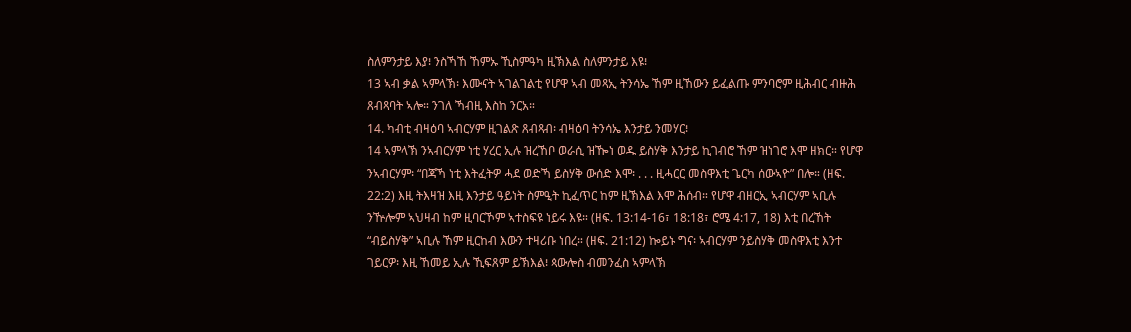ስለምንታይ እያ፧ ንስኻኸ ኸምኡ ኺስምዓካ ዚኽእል ስለምንታይ እዩ፧
13 ኣብ ቃል ኣምላኽ፡ እሙናት ኣገልገልቲ የሆዋ ኣብ መጻኢ ትንሳኤ ኸም ዚኸውን ይፈልጡ ምንባሮም ዚሕብር ብዙሕ ጸብጻባት ኣሎ። ንገለ ኻብዚ እስከ ንርአ።
14. ካብቲ ብዛዕባ ኣብርሃም ዚገልጽ ጸብጻብ፡ ብዛዕባ ትንሳኤ እንታይ ንመሃር፧
14 ኣምላኽ ንኣብርሃም ነቲ ሃረር ኢሉ ዝረኸቦ ወራሲ ዝዀነ ወዱ ይስሃቅ እንታይ ኪገብሮ ኸም ዝነገሮ እሞ ዘክር። የሆዋ ንኣብርሃም፡ “በጃኻ ነቲ እትፈትዎ ሓደ ወድኻ ይስሃቅ ውሰድ እሞ፡ . . . ዚሓርር መስዋእቲ ጌርካ ሰውኣዮ” በሎ። (ዘፍ. 22:2) እዚ ትእዛዝ እዚ እንታይ ዓይነት ስምዒት ኪፈጥር ከም ዚኽእል እሞ ሕሰብ። የሆዋ ብዘርኢ ኣብርሃም ኣቢሉ ንዅሎም ኣህዛብ ከም ዚባርኾም ኣተስፍዩ ነይሩ እዩ። (ዘፍ. 13:14-16፣ 18:18፣ ሮሜ 4:17, 18) እቲ በረኸት “ብይስሃቅ” ኣቢሉ ኸም ዚርከብ እውን ተዛሪቡ ነበረ። (ዘፍ. 21:12) ኰይኑ ግና፡ ኣብርሃም ንይስሃቅ መስዋእቲ እንተ ገይርዎ፡ እዚ ኸመይ ኢሉ ኺፍጸም ይኽእል፧ ጳውሎስ ብመንፈስ ኣምላኽ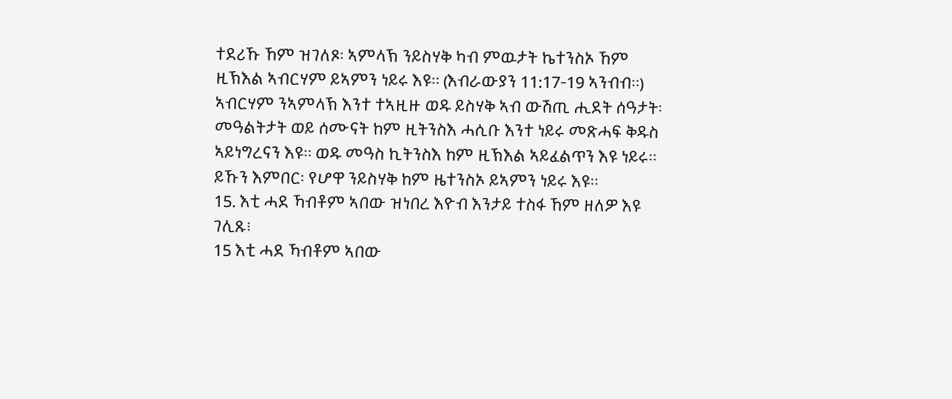ተደሪኹ ኸም ዝገለጾ፡ ኣምላኽ ንይስሃቅ ካብ ምዉታት ኬተንስኦ ኸም ዚኽእል ኣብርሃም ይኣምን ነይሩ እዩ። (እብራውያን 11:17-19 ኣንብብ።) ኣብርሃም ንኣምላኽ እንተ ተኣዚዙ ወዱ ይስሃቅ ኣብ ውሽጢ ሒደት ሰዓታት፡ መዓልትታት ወይ ሰሙናት ከም ዚትንስእ ሓሲቡ እንተ ነይሩ መጽሓፍ ቅዱስ ኣይነግረናን እዩ። ወዱ መዓስ ኪትንስእ ከም ዚኽእል ኣይፈልጥን እዩ ነይሩ። ይኹን እምበር፡ የሆዋ ንይስሃቅ ከም ዜተንስኦ ይኣምን ነይሩ እዩ።
15. እቲ ሓደ ኻብቶም ኣበው ዝነበረ እዮብ እንታይ ተስፋ ኸም ዘለዎ እዩ ገሊጹ፧
15 እቲ ሓደ ኻብቶም ኣበው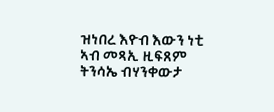ዝነበረ እዮብ እውን ነቲ ኣብ መጻኢ ዚፍጸም ትንሳኤ ብሃንቀውታ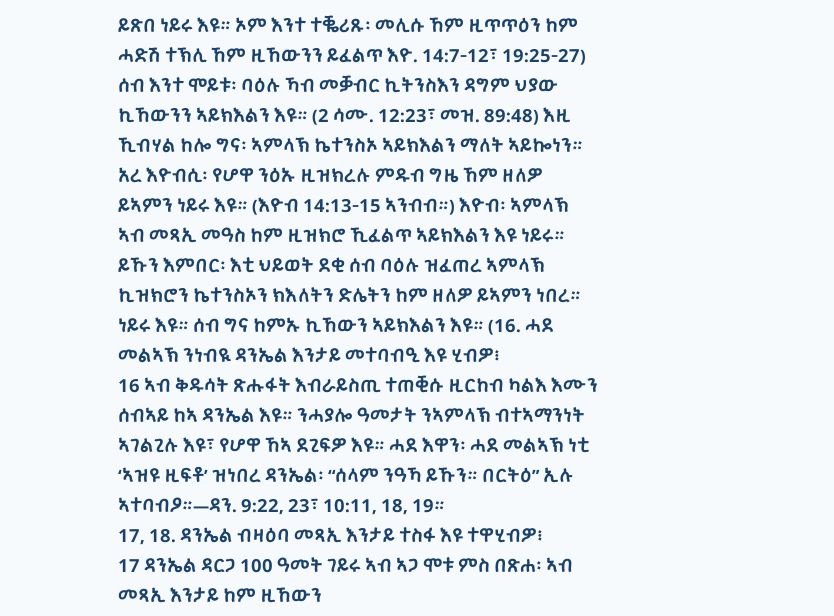ይጽበ ነይሩ እዩ። ኦም እንተ ተቘሪጹ፡ መሊሱ ኸም ዚጥጥዕን ከም ሓድሽ ተኽሊ ኸም ዚኸውንን ይፈልጥ እዮ. 14:7-12፣ 19:25-27) ሰብ እንተ ሞይቱ፡ ባዕሉ ኻብ መቓብር ኪትንስእን ዳግም ህያው ኪኸውንን ኣይክእልን እዩ። (2 ሳሙ. 12:23፣ መዝ. 89:48) እዚ ኺብሃል ከሎ ግና፡ ኣምላኽ ኬተንስኦ ኣይክእልን ማለት ኣይኰነን። አረ እዮብሲ፡ የሆዋ ንዕኡ ዚዝክረሉ ምዱብ ግዜ ኸም ዘለዎ ይኣምን ነይሩ እዩ። (እዮብ 14:13-15 ኣንብብ።) እዮብ፡ ኣምላኽ ኣብ መጻኢ መዓስ ከም ዚዝክሮ ኺፈልጥ ኣይክእልን እዩ ነይሩ። ይኹን እምበር፡ እቲ ህይወት ደቂ ሰብ ባዕሉ ዝፈጠረ ኣምላኽ ኪዝክሮን ኬተንስኦን ክእለትን ድሌትን ከም ዘለዎ ይኣምን ነበረ።
ነይሩ እዩ። ሰብ ግና ከምኡ ኪኸውን ኣይክእልን እዩ። (16. ሓደ መልኣኽ ንነብዪ ዳንኤል እንታይ መተባብዒ እዩ ሂብዎ፧
16 ኣብ ቅዱሳት ጽሑፋት እብራይስጢ ተጠቒሱ ዚርከብ ካልእ እሙን ሰብኣይ ከኣ ዳንኤል እዩ። ንሓያሎ ዓመታት ንኣምላኽ ብተኣማንነት ኣገልጊሉ እዩ፣ የሆዋ ኸኣ ደጊፍዎ እዩ። ሓደ እዋን፡ ሓደ መልኣኽ ነቲ ‘ኣዝዩ ዚፍቶ’ ዝነበረ ዳንኤል፡ “ሰላም ንዓኻ ይኹን። በርትዕ” ኢሉ ኣተባብዖ።—ዳን. 9:22, 23፣ 10:11, 18, 19።
17, 18. ዳንኤል ብዛዕባ መጻኢ እንታይ ተስፋ እዩ ተዋሂብዎ፧
17 ዳንኤል ዳርጋ 100 ዓመት ገይሩ ኣብ ኣጋ ሞቱ ምስ በጽሐ፡ ኣብ መጻኢ እንታይ ከም ዚኸውን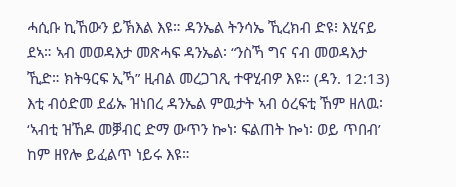ሓሲቡ ኪኸውን ይኽእል እዩ። ዳንኤል ትንሳኤ ኺረክብ ድዩ፧ እሂናይ ደኣ። ኣብ መወዳእታ መጽሓፍ ዳንኤል፡ “ንስኻ ግና ናብ መወዳእታ ኺድ። ክትዓርፍ ኢኻ” ዚብል መረጋገጺ ተዋሂብዎ እዩ። (ዳን. 12:13) እቲ ብዕድመ ደፊኡ ዝነበረ ዳንኤል ምዉታት ኣብ ዕረፍቲ ኸም ዘለዉ፡ ‘ኣብቲ ዝኸዶ መቓብር ድማ ውጥን ኰነ፡ ፍልጠት ኰነ፡ ወይ ጥበብ’ ከም ዘየሎ ይፈልጥ ነይሩ እዩ።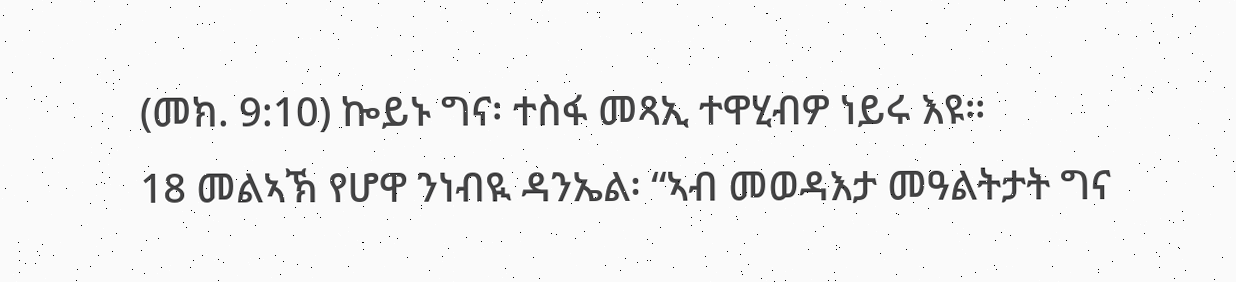(መክ. 9:10) ኰይኑ ግና፡ ተስፋ መጻኢ ተዋሂብዎ ነይሩ እዩ።
18 መልኣኽ የሆዋ ንነብዪ ዳንኤል፡ “ኣብ መወዳእታ መዓልትታት ግና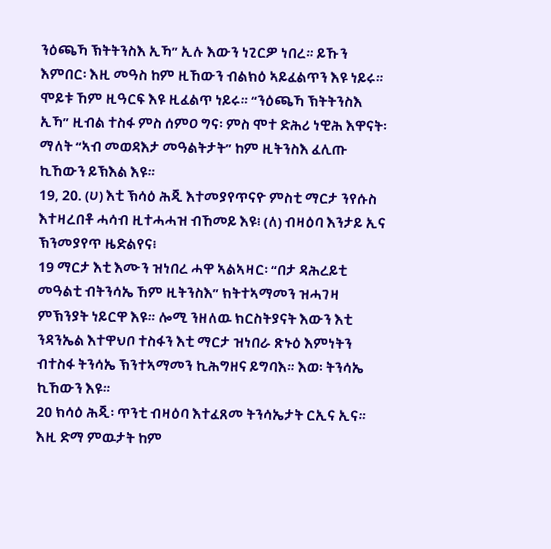ንዕጫኻ ኽትትንስእ ኢኻ” ኢሉ እውን ነጊርዎ ነበረ። ይኹን እምበር፡ እዚ መዓስ ከም ዚኸውን ብልክዕ ኣይፈልጥን እዩ ነይሩ። ሞይቱ ኸም ዚዓርፍ እዩ ዚፈልጥ ነይሩ። “ንዕጫኻ ኽትትንስእ ኢኻ” ዚብል ተስፋ ምስ ሰምዐ ግና፡ ምስ ሞተ ድሕሪ ነዊሕ እዋናት፡ ማለት “ኣብ መወዳእታ መዓልትታት” ከም ዚትንስእ ፈሊጡ ኪኸውን ይኽእል እዩ።
19, 20. (ሀ) እቲ ኽሳዕ ሕጂ እተመያየጥናዮ ምስቲ ማርታ ንየሱስ እተዛረበቶ ሓሳብ ዚተሓሓዝ ብኸመይ እዩ፧ (ለ) ብዛዕባ እንታይ ኢና ኽንመያየጥ ዜድልየና፧
19 ማርታ እቲ እሙን ዝነበረ ሓዋ ኣልኣዛር፡ “በታ ዳሕረይቲ መዓልቲ ብትንሳኤ ኸም ዚትንስእ” ክትተኣማመን ዝሓገዛ ምኽንያት ነይርዋ እዩ። ሎሚ ንዘለዉ ክርስትያናት እውን እቲ ንዳንኤል እተዋህቦ ተስፋን እቲ ማርታ ዝነበራ ጽኑዕ እምነትን ብተስፋ ትንሳኤ ኽንተኣማመን ኪሕግዘና ይግባእ። እወ፡ ትንሳኤ ኪኸውን እዩ።
20 ክሳዕ ሕጂ፡ ጥንቲ ብዛዕባ እተፈጸመ ትንሳኤታት ርኢና ኢና። እዚ ድማ ምዉታት ከም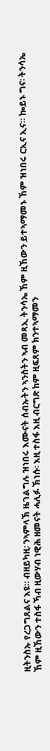ዚትንስኡ የረጋግጸልና እዩ። ብዘይካዚ፡ ንኣምላኽ ዜገልግሉ ዝነበሩ እሙናት ሰብኡትን ኣንስትን ኣብ መጻኢ ትንሳኤ ኸም ዚኸውን ይተኣማመኑ ኸም ዝነበሩ ርኢና ኢና። ኰይኑ ግና፡ ትንሳኤ ኸም ዚኸውን ተስፋ ኻብ ዚውሃብ ነዊሕ ዘመናት ሓሊፉ ኽነሱ፡ እዚ ተስፋ እዚ ብርግጽ ከም ዚፍጸም ክንተኣማመን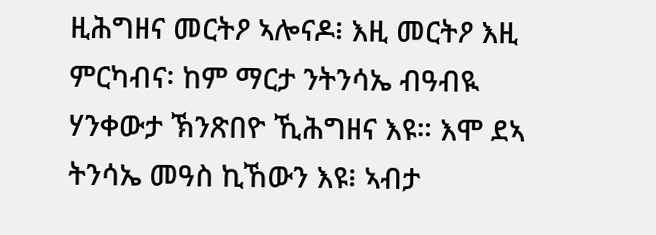ዚሕግዘና መርትዖ ኣሎናዶ፧ እዚ መርትዖ እዚ ምርካብና፡ ከም ማርታ ንትንሳኤ ብዓብዪ ሃንቀውታ ኽንጽበዮ ኺሕግዘና እዩ። እሞ ደኣ ትንሳኤ መዓስ ኪኸውን እዩ፧ ኣብታ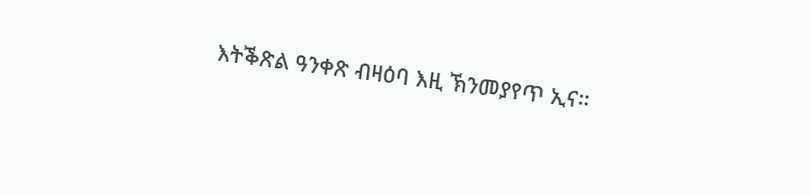እትቕጽል ዓንቀጽ ብዛዕባ እዚ ኽንመያየጥ ኢና።